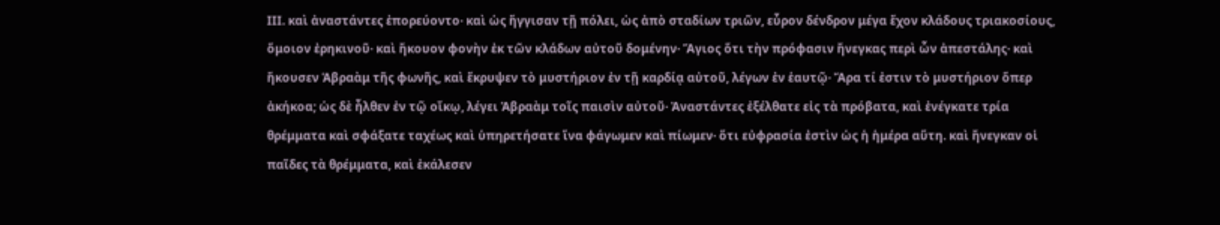ΙΙΙ. καὶ ἀναστάντες ἐπορεύοντο· καὶ ὡς ἤγγισαν τῇ πόλει, ὡς ἀπὸ σταδίων τριῶν, εὗρον δένδρον μέγα ἔχον κλάδους τριακοσίους, ὅμοιον ἐρηκινοῦ· καὶ ἤκουον φονὴν ἐκ τῶν κλάδων αὐτοῦ δομένην· Ἅγιος ὅτι τὴν πρόφασιν ἤνεγκας περὶ ὧν ἀπεστάλης· καὶ ἤκουσεν Ἁβραὰμ τῆς φωνῆς, καὶ ἔκρυψεν τὸ μυστήριον ἐν τῇ καρδίᾳ αὐτοῦ, λέγων ἐν ἑαυτῷ· Ἄρα τί ἐστιν τὸ μυστήριον ὅπερ ἀκήκοα; ὡς δὲ ἦλθεν ἐν τῷ οἴκῳ, λέγει Ἁβραὰμ τοῖς παισὶν αὐτοῦ· Ἀναστάντες ἐξέλθατε εἰς τὰ πρόβατα, καὶ ἐνέγκατε τρία θρέμματα καὶ σφάξατε ταχέως καὶ ὑπηρετήσατε ἵνα φάγωμεν καὶ πίωμεν· ὅτι εὐφρασία ἐστὶν ὡς ἡ ἡμέρα αὕτη. καὶ ἤνεγκαν οἱ παῖδες τὰ θρέμματα, καὶ ἐκάλεσεν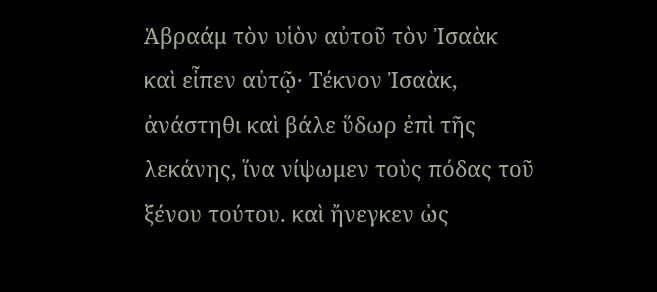Ἁβραάμ τὸν υἱὸν αὐτοῦ τὸν Ἰσαὰκ καὶ εἶπεν αὐτῷ· Τέκνον Ἰσαὰκ, ἀνάστηθι καὶ βάλε ὕδωρ ἐπὶ τῆς λεκάνης, ἵνα νίψωμεν τοὺς πόδας τοῦ ξένου τούτου. καὶ ἤνεγκεν ὡς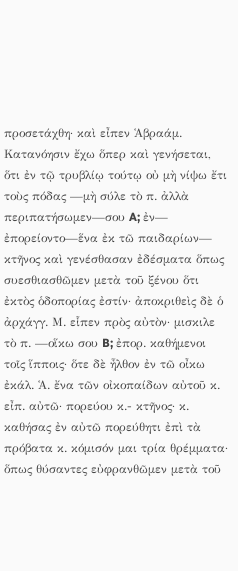προσετάχθη· καὶ εἶπεν Ἁβραάμ. Κατανόησιν ἔχω ὅπερ καὶ γενήσεται, ὅτι ἐν τῷ τρυβλίῳ τούτῳ οὐ μὴ νίψω ἔτι τοὺς πόδας —μὴ σύλε τὸ π. ἀλλὰ περιπατήσωμεν—σου A; ἐν— ἐπορείοντο—ἕνα ἐκ τῶ παιδαρίων— κτῆνος καὶ γενέσθασαν ἐδέσματα ὅπως συεσθιασθῶμεν μετὰ τοῦ ξένου ὅτι ἐκτὸς ὁδοπορίας ἐστίν· ἀποκριθεὶς δὲ ὁ ἀρχάγγ. Μ. εἷπεν πρὸς αὐτὸν· μισκιλε τὸ π. —οἵκω σου B; ἐπορ. καθήμενοι τοῖς ἵπποις· ὅτε δὲ ἦλθον ἐν τῶ οἶκω ἐκάλ. Ἁ. ἔνα τῶν οἰκοπαίδων αὐτοῦ κ. εἶπ. αὐτῶ· πορεύου κ.- κτῆνος· κ. καθήσας ἐν αὐτῶ πορεύθητι ἐπὶ τὰ πρόβατα κ. κόμισόν μαι τρία θρέμματα· ὅπως θύσαντες εὐφρανθῶμεν μετὰ τοῦ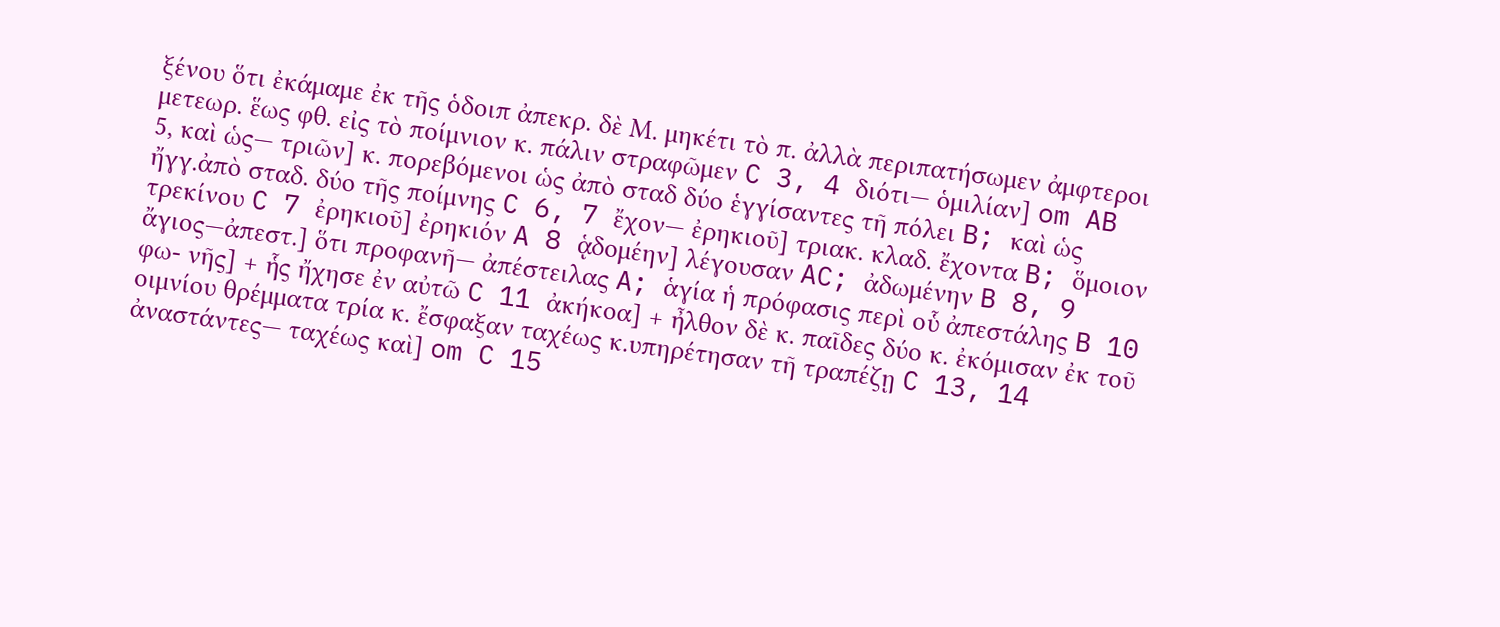ξένου ὅτι ἐκάμαμε ἐκ τῆς ὁδοιπ ἀπεκρ. δὲ Μ. μηκέτι τὸ π. ἀλλὰ περιπατήσωμεν ἀμφτεροι μετεωρ. ἕως φθ. εἰς τὸ ποίμνιον κ. πάλιν στραφῶμεν C 3, 4 διότι— ὁμιλίαν] om AB 5, καὶ ὡς— τριῶν] κ. πορεβόμενοι ὡς ἀπὸ σταδ δύο ἑγγίσαντες τῆ πόλει B; καὶ ὡς ἤγγ.ἀπὸ σταδ. δύο τῆς ποίμνης C 6, 7 ἔχον— ἐρηκιοῦ] τριακ. κλαδ. ἔχοντα B; ὅμοιον τρεκίνου C 7 ἐρηκιοῦ] ἐρηκιόν A 8 ᾁδομέην] λέγουσαν AC; ἀδωμένην B 8, 9 ἄγιος—ἀπεστ.] ὅτι προφανῆ— ἀπέστειλας A; ἁγία ἡ πρόφασις περὶ οὗ ἀπεστάλης B 10 φω- νῆς] + ἧς ἤχησε ἐν αὐτῶ C 11 ἀκήκοα] + ἦλθον δὲ κ. παῖδες δύο κ. ἐκόμισαν ἐκ τοῦ οιμνίου θρέμματα τρία κ. ἔσφαξαν ταχέως κ.υπηρέτησαν τῆ τραπέζῃ C 13, 14 ἀναστάντες— ταχέως καὶ] om C 15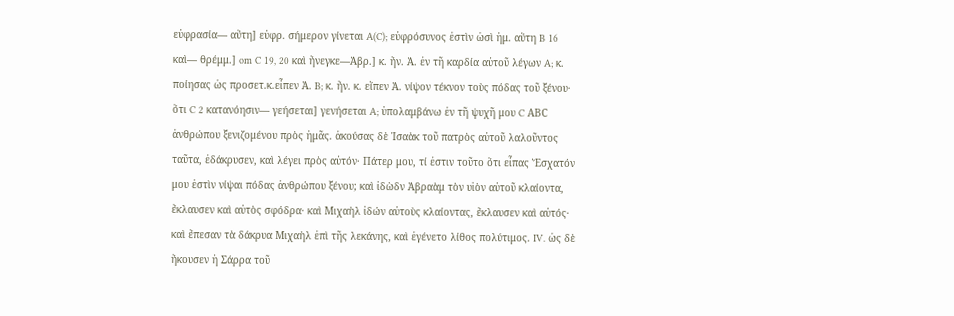εὐφρασία— αὔτη] εὐφρ. σήμερον γίνεται A(C); εὐφρόσυνος ἐστὶν ὡσὶ ἡμ. αὕτη B 16 καὶ— θρέμμ.] om C 19, 20 καὶ ἤνεγκε—Ἁβρ.] κ. ἤν. Ἁ. ἐν τῆ καρδία αὐτοῦ λέγων A; κ. ποίησας ὡς προσετ.κ.εἶπεν Ἁ. B; κ. ἤν. κ. εἴπεν Ἁ. νίψον τέκνον τοὺς πόδας τοῦ ξένου· ὅτι C 2 κατανόησιν— γεήσεται] γενήσεται A; ὑπολαμβάνω ἐν τῆ ψυχῆ μου C ΑBC ἀνθρώπου ξενιζομένου πρὸς ἡμᾶς. ἀκούσας δὲ Ἰσαὰκ τοῦ πατρὸς αὐτοῦ λαλοῦντος ταῦτα, ἐδάκρυσεν, καὶ λέγει πρὸς αὐτόν· Πάτερ μου, τί ἐστιν τοῦτο ὅτι εἶπας Ἔσχατόν μου ἐστὶν νίψαι πόδας ἀνθρώπου ξένου; καὶ ἰδὼδν Ἁβραὰμ τὸν υἱὸν αὐτοῦ κλαίοντα, ἔκλαυσεν καὶ αὐτὸς σφόδρα· καὶ Μιχαὴλ ἰδών αὐτοὺς κλαίοντας, ἔκλαυσεν καὶ αὐτός· καὶ ἔπεσαν τὰ δάκρυα Μιχαὴλ ἐπὶ τῆς λεκάνης, καὶ ἐγένετο λίθος πολύτιμος. IV. ὡς δὲ ἤκουσεν ἡ Σάρρα τοῦ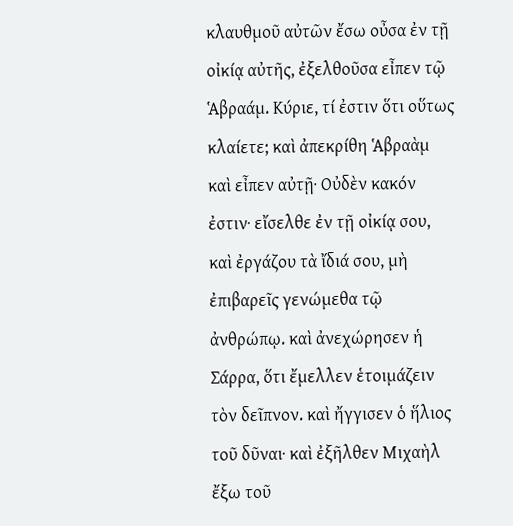κλαυθμοῦ αὐτῶν ἔσω οὖσα ἐν τῇ οἰκίᾳ αὐτῆς, ἐξελθοῦσα εἶπεν τῷ Ἁβραάμ. Κύριε, τί ἐστιν ὅτι οὕτως κλαίετε; καὶ ἀπεκρίθη Ἁβραὰμ καὶ εἶπεν αὐτῇ· Οὐδὲν κακόν ἐστιν· εἴσελθε ἐν τῇ οἰκίᾳ σου, καὶ ἐργάζου τὰ ἴδιά σου, μὴ ἐπιβαρεῖς γενώμεθα τῷ ἀνθρώπῳ. καὶ ἀνεχώρησεν ἡ Σάρρα, ὅτι ἔμελλεν ἑτοιμάζειν τὸν δεῖπνον. καὶ ἤγγισεν ὁ ἥλιος τοῦ δῦναι· καὶ ἐξῆλθεν Μιχαὴλ ἔξω τοῦ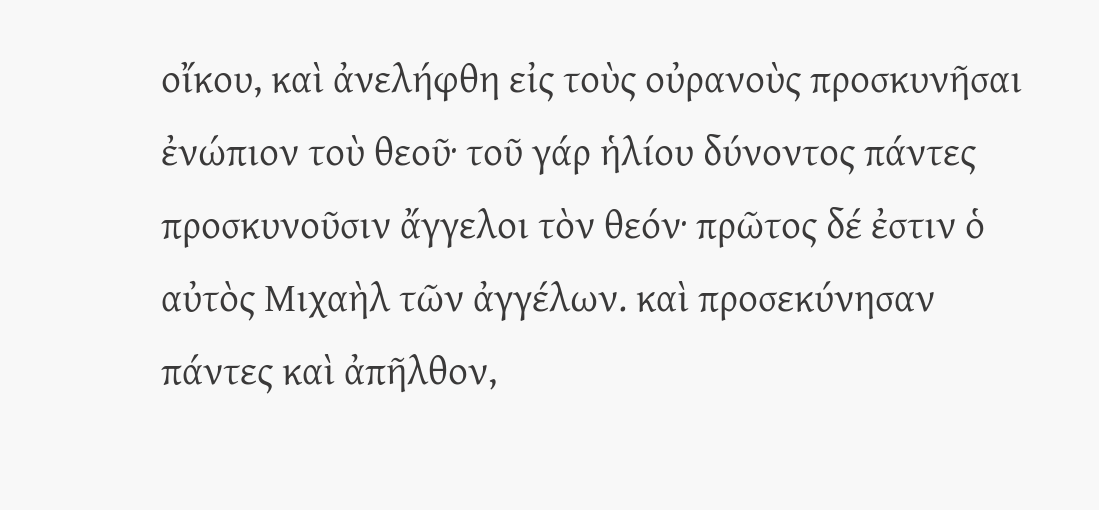οἴκου, καὶ ἀνελήφθη εἰς τοὺς οὐρανοὺς προσκυνῆσαι ἐνώπιον τοὺ θεοῦ· τοῦ γάρ ἡλίου δύνοντος πάντες προσκυνοῦσιν ἄγγελοι τὸν θεόν· πρῶτος δέ ἐστιν ὁ αὐτὸς Μιχαὴλ τῶν ἀγγέλων. καὶ προσεκύνησαν πάντες καὶ ἀπῆλθον,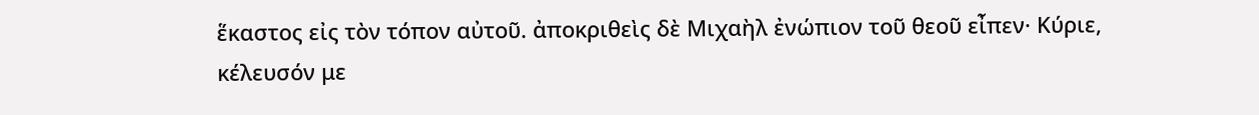ἕκαστος εἰς τὸν τόπον αὐτοῦ. ἀποκριθεὶς δὲ Μιχαὴλ ἐνώπιον τοῦ θεοῦ εἶπεν· Κύριε, κέλευσόν με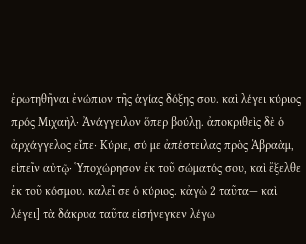ἐρωτηθῆναι ἐνώπιον τῆς ἁγίας δόξης σου. καὶ λέγει κύριος πρός Μιχαὴλ· Ἀνάγγειλον ὅπερ βούλῃ. ἀποκριθεὶς δὲ ὁ ἀρχάγγελος εἶπε· Κύριε, σύ με ἀπέστειλας πρὸς Ἁβραὰμ, εἰπεῖν αὐτῷ· Ὑποχώρησον ἐκ τοῦ σώματός σου, καὶ ἔξελθε ἐκ τοῦ κόσμου. καλεῖ σε ὁ κύριος. κἀγὼ 2 ταῦτα— καὶ λέγει] τὰ δάκρυα ταῦτα εἰσήνεγκεν λέγω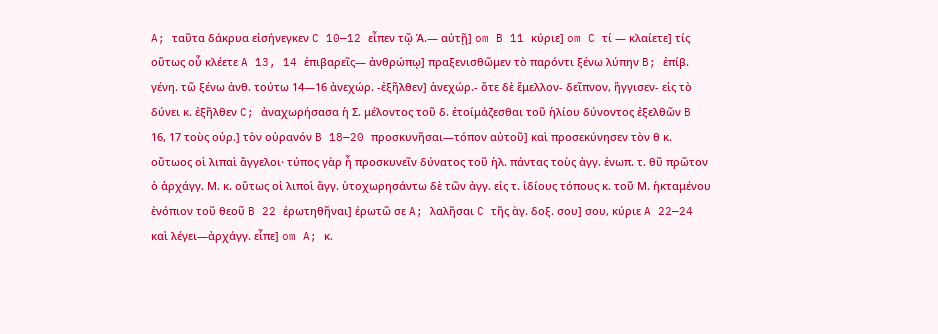A; ταῦτα δάκρυα εἰσήνεγκεν C 10—12 εἷπεν τῷ Ἁ.— αὐτῇ] om B 11 κύριε] om C τί — κλαίετε] τίς οὕτως οὖ κλέετε A 13, 14 ἐπιβαρεῖς— ἀνθρώπῳ] πραξενισθῶμεν τὸ παρόντι ξένω λύπην B; ἐπίβ. γένη. τῶ ξένω ἀνθ. τούτω 14—16 ἀνεχώρ. -ἐξῆλθεν] ἀνεχώρ.- ὅτε δὲ ἕμελλον- δεῖπνον, ἥγγισεν- εἱς τὸ δύνει κ. ἐξῆλθεν C; ἀναχωρήσασα ἡ Σ. μέλοντος τοῦ δ. ἐτοίμάζεσθαι τοῦ ἡλίου δύνοντος ἐξελθῶν B 16, 17 τοὺς οὐρ.] τὸν οὐρανόν B 18—20 προσκυνῆσαι—τόπον αὐτοῦ] καὶ προσεκύνησεν τὸν θ κ. οὔτωος οἱ λιπαὶ ἄγγελοι· τύπος γὰρ ἦ προσκυνεῖν δύνατος τοῦ ἡλ. πάντας τοὺς ἀγγ. ἐνωπ. τ. θῦ πρῶτον ὁ ἀρχάγγ. Μ. κ. οὕτως οἱ λιποὶ ἄγγ. ὑτοχωρησάντω δὲ τῶν ἀγγ. εἰς τ. ἰδίους τόπους κ. τοῦ Μ. ἡκταμένου ἐνόπιον τοῦ θεοῦ B 22 ἐρωτηθῆναι] ἐρωτῶ σε A; λαλῆσαι C τῆς ὰγ. δοξ. σου] σου, κύριε A 22—24 καὶ λέγει—ἀρχάγγ. εἷπε] om A; κ.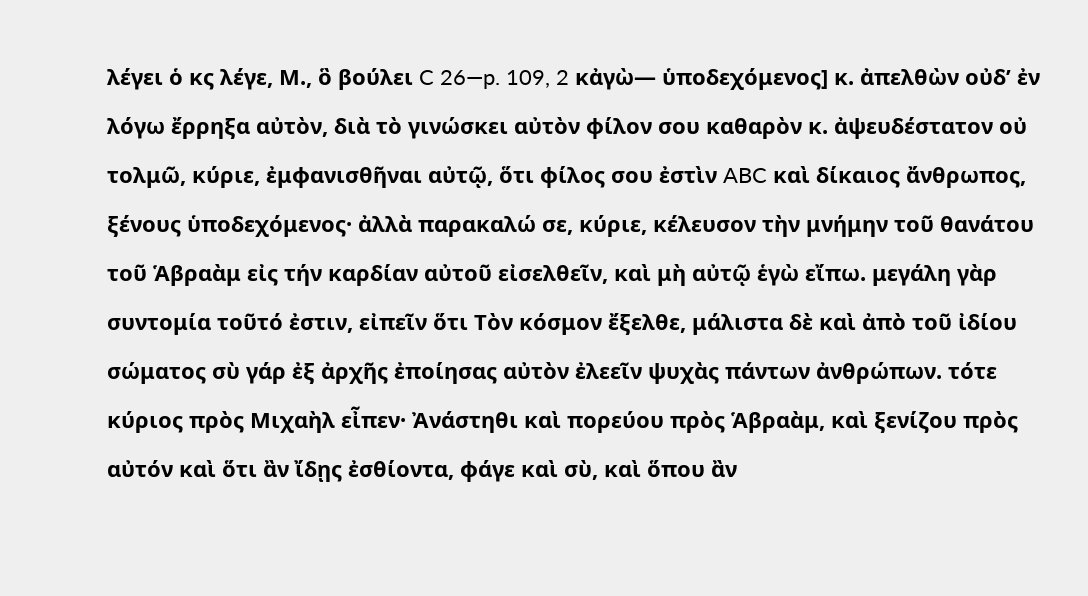λέγει ὁ κς λέγε, Μ., ὃ βούλει C 26—p. 109, 2 κἀγὼ— ὑποδεχόμενος] κ. ἀπελθὼν οὐδʼ ἐν λόγω ἔρρηξα αὐτὸν, διὰ τὸ γινώσκει αὐτὸν φίλον σου καθαρὸν κ. ἀψευδέστατον οὐ τολμῶ, κύριε, ἐμφανισθῆναι αὐτῷ, ὅτι φίλος σου ἐστὶν ABC καὶ δίκαιος ἄνθρωπος, ξένους ὑποδεχόμενος· ἀλλὰ παρακαλώ σε, κύριε, κέλευσον τὴν μνήμην τοῦ θανάτου τοῦ Ἁβραὰμ εἰς τήν καρδίαν αὐτοῦ εἰσελθεῖν, καὶ μὴ αὐτῷ ἑγὼ εἴπω. μεγάλη γὰρ συντομία τοῦτό ἐστιν, εἰπεῖν ὅτι Τὸν κόσμον ἔξελθε, μάλιστα δὲ καὶ ἀπὸ τοῦ ἰδίου σώματος σὺ γάρ ἐξ ἀρχῆς ἐποίησας αὐτὸν ἐλεεῖν ψυχὰς πάντων ἀνθρώπων. τότε κύριος πρὸς Μιχαὴλ εἶπεν· Ἀνάστηθι καὶ πορεύου πρὸς Ἁβραὰμ, καὶ ξενίζου πρὸς αὐτόν καὶ ὅτι ἂν ἴδῃς ἐσθίοντα, φάγε καὶ σὺ, καὶ ὅπου ἂν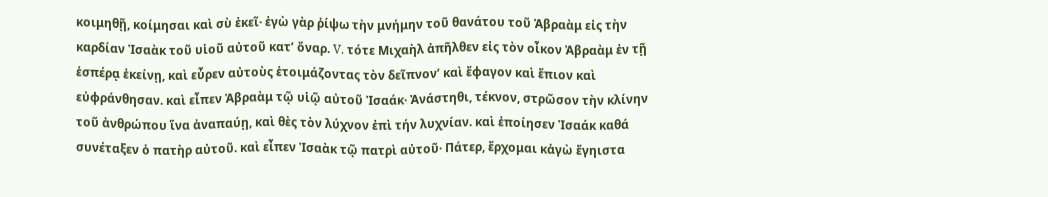κοιμηθῇ, κοίμησαι καὶ σὺ ἐκεῖ· ἐγὼ γὰρ ῥίψω τὴν μνήμην τοῦ θανάτου τοῦ Ἁβραὰμ εἰς τὴν καρδίαν Ἰσαὰκ τοῦ υἱοῦ αὐτοῦ κατʼ ὄναρ. V. τότε Μιχαὴλ ἀπῆλθεν εἰς τὸν οἶκον Ἀβραὰμ ἐν τῇ ἑσπέρᾳ ἐκείνῃ, καὶ εὗρεν αὐτοὺς ἑτοιμάζοντας τὸν δεῖπνονʼ καὶ ἔφαγον καὶ ἔπιον καὶ εὐφράνθησαν. καὶ εἶπεν Ἁβραὰμ τῷ υἱῷ αὐτοῦ Ἰσαάκ· Ἀνάστηθι, τέκνον, στρῶσον τὴν κλίνην τοῦ ἀνθρώπου ἵνα ἀναπαύῃ, καὶ θὲς τὸν λύχνον ἐπὶ τήν λυχνίαν. καὶ ἐποίησεν Ἰσαάκ καθά συνέταξεν ὁ πατὴρ αὐτοῦ. καὶ εἶπεν Ἰσαὰκ τῷ πατρὶ αὐτοῦ· Πάτερ, ἔρχομαι κἀγὼ ἔγηιστα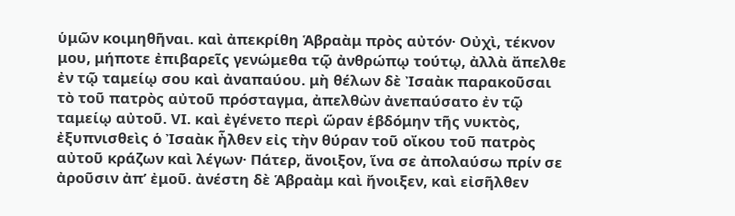ὑμῶν κοιμηθῆναι. καὶ ἀπεκρίθη Ἁβραὰμ πρὸς αὐτόν· Οὐχὶ, τέκνον μου, μήποτε ἐπιβαρεῖς γενώμεθα τῷ ἀνθρώπῳ τούτῳ, ἀλλὰ ἄπελθε ἐν τῷ ταμείῳ σου καὶ ἀναπαύου. μὴ θέλων δὲ Ἰσαὰκ παρακοῦσαι τὸ τοῦ πατρὸς αὐτοῦ πρόσταγμα, ἀπελθὼν ἀνεπαύσατο ἐν τῷ ταμείῳ αὐτοῦ. VI. καὶ ἐγένετο περὶ ὥραν ἑβδόμην τῆς νυκτὸς, ἐξυπνισθεὶς ὁ Ἰσαὰκ ἦλθεν εἰς τὴν θύραν τοῦ οἴκου τοῦ πατρὸς αὐτοῦ κράζων καὶ λέγων· Πάτερ, ἄνοιξον, ἵνα σε ἀπολαύσω πρίν σε ἀροῦσιν ἀπʼ ἐμοῦ. ἀνέστη δὲ Ἁβραὰμ καὶ ἤνοιξεν, καὶ εἰσῆλθεν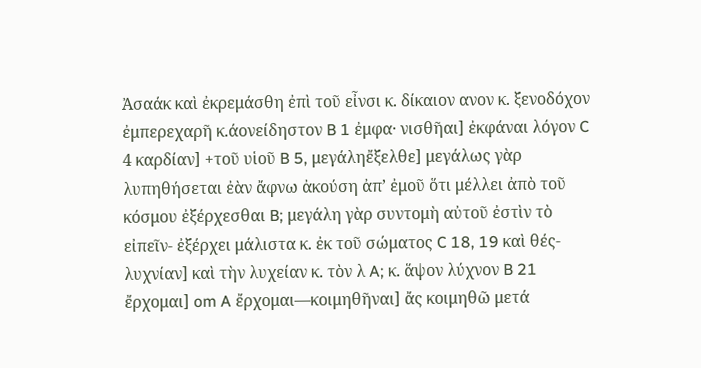Ἀσαάκ καὶ ἐκρεμάσθη ἐπὶ τοῦ εἶνσι κ. δίκαιον ανον κ. ξενοδόχον ἐμπερεχαρῆ κ.άονείδηστον B 1 ἐμφα· νισθῆαι] ἐκφάναι λόγον C 4 καρδίαν] +τοῦ υἱοῦ B 5, μεγάληἔξελθε] μεγάλως γὰρ λυπηθήσεται ἐὰν ἄφνω ἀκούση ἀπʼ ἐμοῦ ὅτι μέλλει ἀπὸ τοῦ κόσμου ἐξέρχεσθαι B; μεγάλη γὰρ συντομὴ αὐτοῦ ἐστὶν τὸ εἰπεῖν- ἐξέρχει μάλιστα κ. ἐκ τοῦ σώματος C 18, 19 καὶ θές- λυχνίαν] καὶ τὴν λυχείαν κ. τὸν λ A; κ. ἅψον λύχνον B 21 ἔρχομαι] om A ἔρχομαι—κοιμηθῆναι] ἄς κοιμηθῶ μετά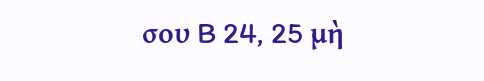σου B 24, 25 μὴ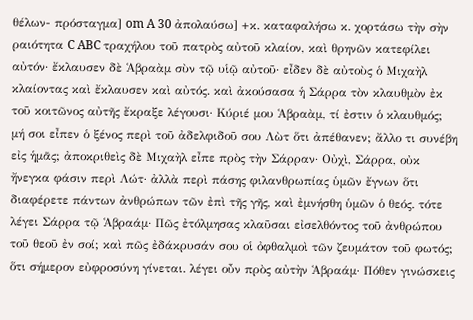θέλων- πρόσταγμα] om A 30 ἀπολαύσω] +κ. καταφαλήσω κ. χορτάσω τὴν σὴν ραιότητα C ABC τραχήλου τοῦ πατρὸς αὐτοῦ κλαίον, καὶ θρηνῶν κατεφίλει αὐτόν· ἔκλαυσεν δὲ Ἁβραὰμ σὺν τῷ υἱῷ αὐτοῦ· εἶδεν δὲ αὐτοὺς ὁ Μιχαὴλ κλαίοντας καὶ ἔκλαυσεν καὶ αὐτός. καὶ ἀκούσασα ἡ Σάρρα τὸν κλαυθμὸν ἐκ τοῦ κοιτῶνος αὐτῆς ἔκραξε λέγουσι· Κύριέ μου Ἁβραὰμ, τί ἐστιν ὁ κλαυθμός; μή σοι εἶπεν ὁ ξένος περὶ τοῦ ἀδελφιδοῦ σου Λὼτ ὅτι ἀπέθανεν; ἄλλο τι συνέβη εἰς ἡμᾶς; ἀποκριθεὶς δὲ Μιχαὴλ εἶπε πρὸς τὴν Σάρραν· Οὐχὶ, Σάρρα, οὐκ ἤνεγκα φάσιν περὶ Λώτ· ἀλλὰ περὶ πάσης φιλανθρωπίας ὑμῶν ἔγνων ὅτι διαφέρετε πάντων ἀνθρώπων τῶν ἐπὶ τῆς γῆς, καὶ ἐμνήσθη ὑμῶν ὁ θεός. τότε λέγει Σάρρα τῷ Ἁβραάμ· Πῶς ἐτόλμησας κλαῦσαι εἰσελθόντος τοῦ ἀνθρώπου τοῦ θεοῦ ἐν σοί; καὶ πῶς ἐδάκρυσάν σου οἱ ὀφθαλμοὶ τῶν ζευμάτον τοῦ φωτός; ὅτι σήμερον εὐφροσύνη γίνεται. λέγει οὖν πρὸς αὐτὴν Ἁβραάμ· Πόθεν γινώσκεις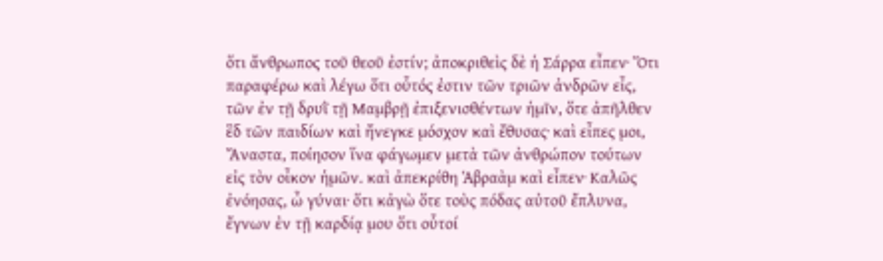ὅτι ἄνθρωπος τοῦ θεοῦ ἐστίν; ἀποκριθεὶς δὲ ἡ Σάρρα εἶπεν· Ὅτι παραφέρω καὶ λέγω ὅτι οὗτός ἐστιν τῶν τριῶν ἀνδρῶν εἶς, τῶν ἐν τῇ δρυῒ τῇ Μαμβρῇ ἐπιξενισθέντων ἡμῖν, ὅτε ἀπῆλθεν ἓδ τῶν παιδίων καὶ ἤνεγκε μόσχον καὶ ἔθυσας· καὶ εἶπες μοι, Ἄναστα, ποίησον ἵνα φάγωμεν μετὰ τῶν ἀνθρώπον τούτων εἰς τὸν οἶκον ἡμῶν. καὶ ἀπεκρίθη Ἁβραὰμ καὶ εἶπεν· Καλῶς ἐνόησας, ὦ γύναι· ὅτι κἀγὼ ὅτε τοὺς πόδας αὐτοῦ ἔπλυνα, ἔγνων ἐν τῇ καρδίᾳ μου ὅτι οὗτοί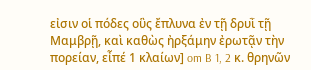εἰσιν οἱ πόδες οὓς ἔπλυνα ἐν τῇ δρυῒ τῇ Μαμβρῇ, καὶ καθὼς ἠρξάμην ἐρωτᾷν τὴν πορείαν, εἶπέ 1 κλαίων] om B 1, 2 κ. θρηνῶν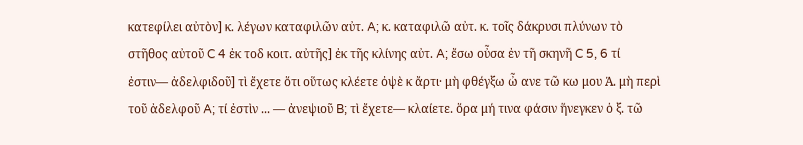κατεφίλει αὐτὸν] κ. λέγων καταφιλῶν αὐτ. A; κ. καταφιλῶ αὐτ. κ. τοῖς δάκρυσι πλύνων τὸ στῆθος αὐτοῦ C 4 ἐκ τοδ κοιτ. αὐτῆς] ἐκ τῆς κλίνης αὐτ. A; ἔσω οὖσα ἐν τῆ σκηνῆ C 5, 6 τί ἐστιν— ἀδελφιδοῦ] τὶ ἔχετε ὅτι οὕτως κλέετε ὀψὲ κ ἄρτι· μὴ φθέγξω ὦ ανε τῶ κω μου Ἁ. μὴ περὶ τοῦ ἀδελφοῦ A; τί ἐστὶν ... — ἀνεψιοῦ B; τὶ ἔχετε— κλαίετε. ὅρα μή τινα φάσιν ἥνεγκεν ὁ ξ. τῶ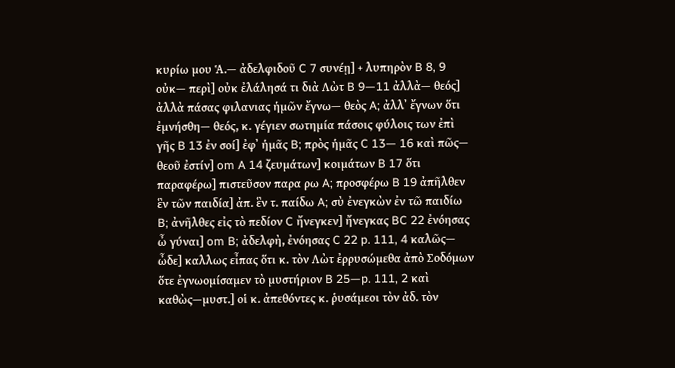κυρίω μου Ἁ.— ἀδελφιδοῦ C 7 συνέῃ] + λυπηρὸν B 8, 9 οὐκ— περὶ] οὐκ ἐλάλησά τι διὰ Λὼτ B 9—11 ἀλλὰ— θεός] ἀλλὰ πάσας φιλανιας ἡμῶν ἔγνω— θεὸς A; ἀλλ᾿ ἔγνων ὅτι ἐμνήσθη— θεός, κ. γέγιεν σωτημία πάσοις φύλοις των ἐπὶ γῆς B 13 ἐν σοί] ἐφ᾿ ἡμᾶς B; πρὸς ἡμᾶς C 13— 16 καὶ πῶς— θεοῦ ἐστίν] om A 14 ζευμάτων] κοιμάτων B 17 ὅτι παραφέρω] πιστεῦσον παρα ρω A; προσφέρω B 19 ἀπῆλθεν ἓν τῶν παιδία] ἀπ. ἓν τ. παίδω A; σὺ ἐνεγκὼν ἐν τῶ παιδίω B; ἀνῆλθες εἰς τὸ πεδίον C ἤνεγκεν] ἤνεγκας BC 22 ἐνόησας ὦ γύναι] om B; ἀδελφὴ, ἐνόησας C 22 p. 111, 4 καλῶς— ὦδε] καλλως εἶπας ὅτι κ. τὸν Λὼτ ἐρρυσώμεθα ἀπὸ Σοδόμων ὅτε ἐγνωομίσαμεν τὸ μυστήριον B 25—p. 111, 2 καὶ καθὼς—μυστ.] οἱ κ. ἀπεθόντες κ. ῥυσάμεοι τὸν ἀδ. τὸν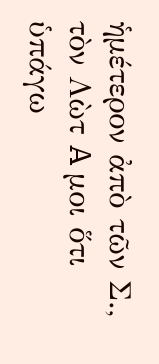ἡμέτερον ἀπὸ τῶν Σ., τὸν Λὼτ A μοι ὅτι ὑπάγω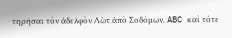τηρῆσαι τὸν ἀδελφὸν Λὼτ ἀπὸ Σοδόμων. ABC καὶ τότε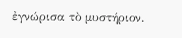ἐγνώρισα τὸ μυστήριον.